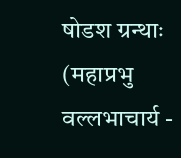षोडश ग्रन्थाः (महाप्रभु वल्लभाचार्य -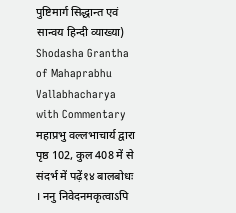पुष्टिमार्ग सिद्धान्त एवं सान्वय हिन्दी व्याख्या)
Shodasha Grantha of Mahaprabhu Vallabhacharya with Commentary
महाप्रभु वल्लभाचार्य द्वारा
पृष्ठ 102, कुल 408 में से
संदर्भ में पढ़ें१४ बालबोधः । ननु निवेदनमकृत्वाऽपि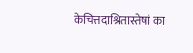केचित्तदाश्रितास्तेषां का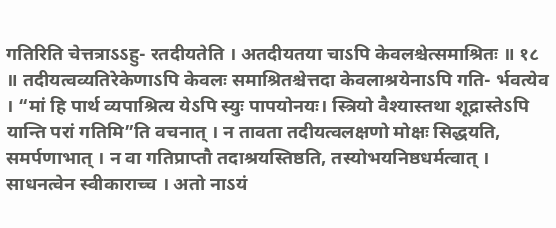गतिरिति चेत्तत्राऽऽहु- रतदीयतेति । अतदीयतया चाऽपि केवलश्चेत्समाश्रितः ॥ १८ ॥ तदीयत्वव्यतिरेकेणाऽपि केवलः समाश्रितश्चेत्तदा केवलाश्रयेनाऽपि गति- र्भवत्येव । “मां हि पार्थ व्यपाश्रित्य येऽपि स्युः पापयोनयः। स्त्रियो वैश्यास्तथा शूद्रास्तेऽपि यान्ति परां गतिमि”ति वचनात् । न तावता तदीयत्वलक्षणो मोक्षः सिद्धयति, समर्पणाभात् । न वा गतिप्राप्तौ तदाश्रयस्तिष्ठति, तस्योभयनिष्ठधर्मत्वात् । साधनत्वेन स्वीकाराच्च । अतो नाऽयं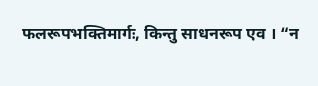फलरूपभक्तिमार्गः, किन्तु साधनरूप एव । “न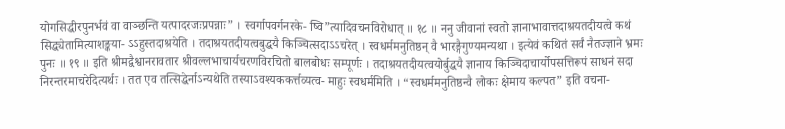योगसिद्धीरपुनर्भवं वा वाञ्छन्ति यत्पादरजःप्रपन्नाः” । स्वर्गापवर्गनरके- ष्वि”त्यादिवचनविरोधात् ॥ १८ ॥ ननु जीवानां स्वतो ज्ञानाभावात्तदाश्रयतदीयत्वे कथं सिद्ध्येतामित्याशङ्कया- ऽऽहुस्तदाश्रयेति । तदाश्रयतदीयत्वबुद्धयै किञ्चित्सदाऽऽचरेत् । स्वधर्ममनुतिष्ठन् वै भारङ्गैगुण्यमन्यथा । इत्येवं कथितं सर्वं नैतज्ज्ञाने भ्रमः पुनः ॥ १९ ॥ इति श्रीमद्वैश्वानरावतार श्रीवल्लभाचार्यचरणविरचितो बालबोधः सम्पूर्णः । तदाश्रयतदीयत्वयोर्बुद्धयै ज्ञानाय किञ्चिदाचार्योपसत्तिरूपं साधनं सदा निरन्तरमाचरेदित्यर्थः । तत एव तत्सिद्धेर्नाऽन्यथेति तस्याऽवश्यककर्त्तव्यत्व- माहुः स्वधर्ममिति । “स्वधर्ममनुतिष्ठन्वै लोकः क्षेमाय कल्पत” इति वचना-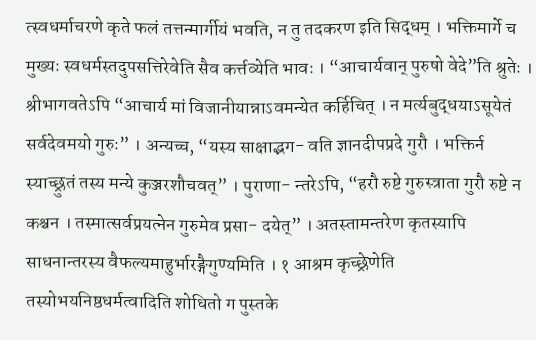त्स्वधर्माचरणे कृते फलं तत्तन्मार्गीयं भवति, न तु तदकरण इति सिद्धम् । भक्तिमार्गे च मुख्यः स्वधर्मस्तदुपसत्तिरेवेति सैव कर्त्तव्येति भावः । “आचार्यवान् पुरुषो वेदे”ति श्रुतेः । श्रीभागवतेऽपि “आचार्य मां विजानीयान्नाऽवमन्येत कर्हिचित् । न मर्त्यबुद्धयाऽसूयेतं सर्वदेवमयो गुरुः” । अन्यच्च, “यस्य साक्षाद्भग- वति ज्ञानदीपप्रदे गुरौ । भक्तिर्न स्याच्छ्रुतं तस्य मन्ये कुञ्जरशौचवत्” । पुराणा- न्तरेऽपि, “हरौ रुष्टे गुरुस्त्राता गुरौ रुष्टे न कश्चन । तस्मात्सर्वप्रयत्नेन गुरुमेव प्रसा- दयेत्” । अतस्तामन्तरेण कृतस्यापि साधनान्तरस्य वैफल्यमाहुर्भारङ्गैगुण्यमिति । १ आश्रम कृच्छ्रेणेति तस्योभयनिष्ठधर्मत्वादिति शोधितो ग पुस्तके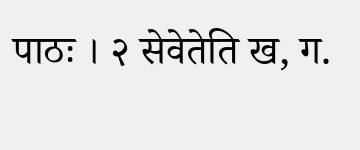पाठः । २ सेवेतेति ख, ग.